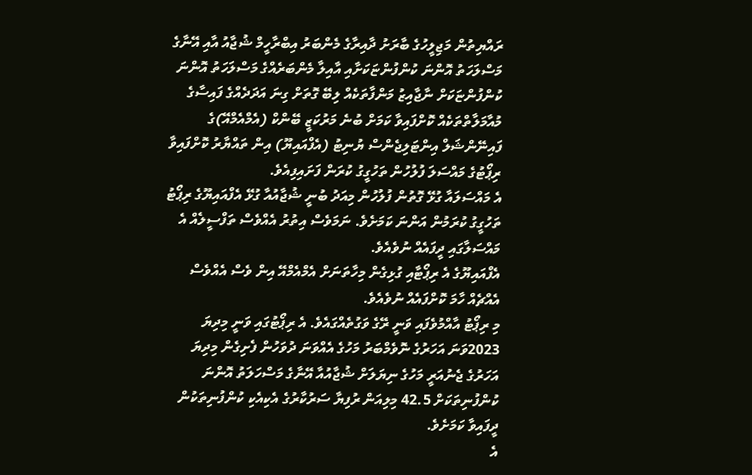ރައްޔިތުން މަޖިލީހުގެ ބާރަށު ދާއިރާގެ މެންބަރު އިބްރާހީމް ޝުޖާއު އާއި އޭނާގެ މަސްލަހަތު އޮންނަ ކުންފުންޏަކަށާއި އާއިލާ މެންބަރެއްގެ މަސްލަހަތު އޮންނަ ކުންފުންޏަކަށް ނާޖާއިޒު މަންފާތަކެއް ލިބޭ ގޮތަށް ގިނަ އަދަދެއްގެ ފައިސާގެ މުއާމަލާތްތަކެއް ކޮށްފައިވާ ކަމަށް ބުނެ މަރުކަޒީ ބޭންކް (އެމްއެމްއޭ)ގެ ފައިނޭންޝަލް އިންޓަލިޖެންސް ޔުނިޓު (އެފްއައިޔޫ) އިން ތައްޔާރު ކޮށްފައިވާ ރިޕޯޓުގެ މައްސަލަ ފުލުހުން ތަހުގީގު ކުރަން ފަށައިފިއެވެ.
އެ މައްސަލައާ ގުޅޭ ގޮތުން ފުލުހުން މިއަދު ބުނީ ޝުޖާއުއާ ގުޅޭ އެފްއައިޔޫގެ ރިޕޯޓު ތަހުގީގު ކުރަމުން އަންނަ ކަމަށެވެ. ނަމަވެސް އިތުރު އެއްވެސް ތަފްސީލެއް އެ މައްސަލާގައި ދީފައެއް ނުވެއެވެ.
އެފްއައިޔޫގެ އެ ރިޕޯޓާއި ގުޅިގެން މިހާތަނަށް އެމްއެމްއޭ އިން ވެސް އެއްވެސް އެއްޗެއް ހާމަ ކޮށްފައެއް ނުވެއެވެ.
މި ރިޕޯޓު އާއްމުވެފައި ވަނީ ރޭގެ ވަގުތެއްގައެވެ. އެ ރިޕޯޓުގައި ވަނީ މިދިޔަ 2023ވަނަ އަހަރުގެ ނޮވެމްބަރު މަހުގެ އެއްވަނަ ދުވަހުން ފެށިގެން މިދިޔަ އަހަރުގެ ޖެނުއަރީ މަހުގެ ނިޔަލަށް ޝުޖާއުއާ އޭނާގެ މަސްހަލަތު އޮންނަ ކުންފުނިތަކަށް 42.5 މިލިއަން ރުފިޔާ ސަރުކާރުގެ އެކިއެކި ކުންފުނިތަކުން ދީފައިވާ ކަމަށެވެ.
އެ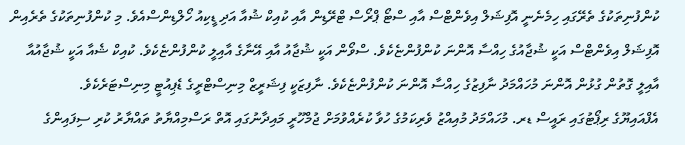ކުންފުނިތަކުގެ ތެރޭގައި ހިމެނެނީ އޮފިޝަލް އިވެންޓްސް އާއި ސްޓޯ ޕްރޯސް ޓްރޭޑިން އާއި ކުއިކް ޝުއާ އަދި ޑީކިއު ހޯލްޑިންސްއެވެ. މި ކުންފުނިތަކުގެ ތެރެއިން އޮފިޝަލް އިވެންޓްސް އަކީ ޝުޖާއުގެ ހިއްސާ އޮންނަ ކުންފުންޏެކެވެ. ސްވޯން އަކީ ޝުޖާއު އާއި އޭނާގެ އާއިލީ ކުންފުންޏެކެވެ. ކުއިކް ޝެއާ އަކީ ޝުޖާއުއާ އާއިލީ ގޮތުން ގުޅުން އޮންނަ މުހައްމަދު ނާފިޒުގެ ހިއްސާ އޮންނަ ކުންފުންޏެކެވެ. ނާފިޒަކީ ފިޝަރީޒް މިނިސްޓްރީގެ ޑެޕިއުޓީ މިނިސްޓަރެކެވެ.
އެފްއައިޔޫގެ ރިޕޯޓުގައި ރައީސް ޑރ. މުހައްމަދު މުއިއްޒު ވެރިކަމުގެ ހުވާ ކުރެއްވުމަށް ޖުމްހޫރީ މައިދާނުގައި އޮތް ރަސްމިއްޔާތު ތައްޔާރު ކުރި ސިފައިންގެ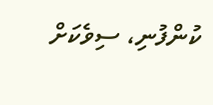ކުންފުނި، ސިވެކަށް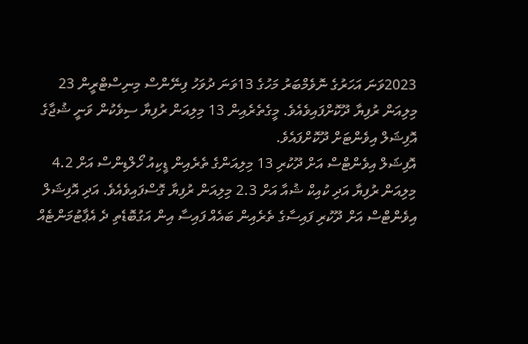2023ވަނަ އަހަރުގެ ނޮވެމްބަރު މަހުގެ 13ވަނަ ދުވަހު ފިނޭންސް މިނިސްޓްރީން 23 މިލިއަން ރުފިޔާ ދޫކޮށްފައިވެއެވެ. މީގެތެރެއިން 13 މިލިއަން ރުފިޔާ ސިވެކުން ވަނީ ޝުޖާގެ އޮފިޝަލް އިވެންޓަށް ދޫކޮށްފައެވެ.
އޮފިޝަލް އިވެންޓްސް އަށް ދޫކުރި 13 މިލިއަންގެ ތެރެއިން ޑީކިއު ހޯލްޑިންސް އަށް 4.2 މިލިއަން ރުފިޔާ އަދި ކުއިކް ޝުއާ އަށް 2.3 މިލިއަން ރުފިޔާ ގޮސްފައިވެއެވެ. އަދި އޮފިޝަލް އިވެންޓްސް އަށް ދޫކުރި ފައިސާގެ ތެރެއިން ބައެއް ފައިސާ އިން އަގުބޮޑެތި ދެ އެޕާޓުމަންޓެއް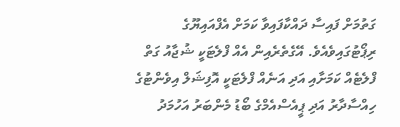ގަތުމަށް ފައިސާ ދައްކާފައިވާ ކަމަށް އެފްއައިޔޫގެ ރިޕޯޓުގައިވެއެވެ. އޭގެތެރެއިން އެއް ފްލެޓަކީ ޝުޖާއު ގަތް ފްލެޓެއް ކަމަށާއި އަދި އަނެއް ފްލެޓަކީ އޮފިޝަލް އިވެންޓުގެ ހިއްސާދާރު އަދި ޕީއެސްއެމްގެ ބޯޑު މެންބަރު އަހުމަދު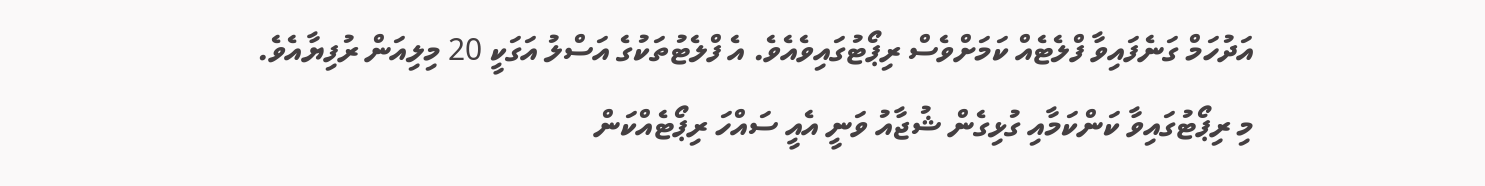އަދުހަމް ގަނެފައިވާ ފްލެޓެއް ކަމަށްވެސް ރިޕޯޓުގައިވެއެވެ. އެ ފްލެޓުތަކުގެ އަސްލު އަގަކީ 20 މިލިއަން ރުފިޔާއެވެ.
މި ރިޕޯޓުގައިވާ ކަންކަމާއި ގުޅިގެން ޝުޖާއު ވަނީ އެއީ ސައްހަ ރިޕޯޓެއްކަން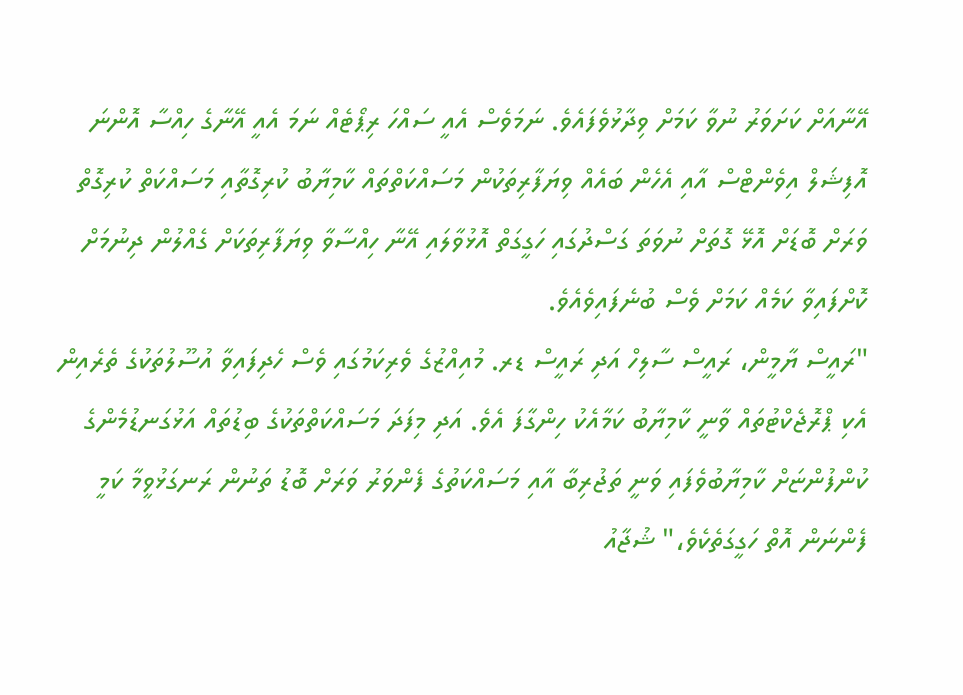އޭނާއަށް ކަށަވަރު ނުވާ ކަމަށް ވިދާޅުވެފައެވެ. ނަމަވެސް އެއީ ސައްހަ ރިޕޯޓެއް ނަމަ އެއީ އޭނާގެ ހިއްސާ އޮންނަ އޮފިޝަލް އިވެންޓްސް އާއި އެހެން ބައެއް ވިޔަފާރިތަކުން މަސައްކަތްތައް ކާމިޔާބު ކުރިގޮތާއި މަސައްކަތް ކުރިގޮތް ވަރަށް ބޮޑަށް އޮޅޭ ގޮތަށް ނުވަތަ ގަސްދުގައި ހަގީގަތް އޮޅުވާލައި އޭނާ ހިއްސާވާ ވިޔަފާރިތަކަށް ގެއްލުން ދިނުމަށް ކޮށްފައިވާ ކަމެއް ކަމަށް ވެސް ބުނެފައިވެއެވެ.
"ރައީސް ޔާމީން، ރައީސް ސާލިހް އަދި ރައީސް ޑރ. މުއިއްޒުގެ ވެރިކަމުގައި ވެސް ހެދިފައިވާ އުސޫލުތަކުގެ ތެރެއިން އެކި ޕްރޮޖެކްޓުތައް ވާނީ ކާމިޔާބު ކަމާއެކު ހިންގާފަ އެވެ. އަދި މިފަދަ މަސައްކަތްތަކުގެ ބިޑުތައް އަޅުގަނޑުމެންގެ ކުންފުންޏަށް ކާމިޔާބުވެފައި ވަނީ ތަޖުރިބާ އާއި މަސައްކަތުގެ ފެންވަރު ވަރަށް ބޮޑު ތަނުން ރަނގަޅުވީމާ ކަމީ ފެންނަން އޮތް ހަގީގަތެކެވެ،" ޝުޖާއު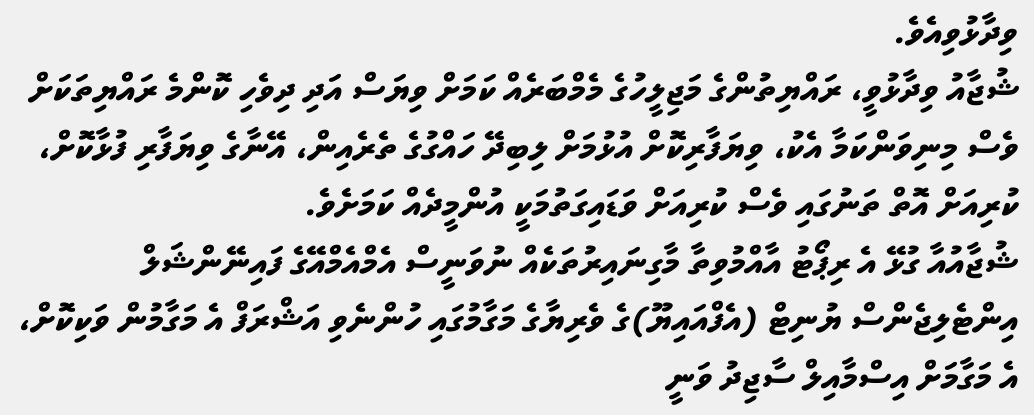ވިދާޅުވިއެވެ.
ޝުޖާއު ވިދާޅުވީ، ރައްޔިތުންގެ މަޖިލީހުގެ މެމްބަރެއް ކަމަށް ވިޔަސް އަދި ދިވެހި ކޮންމެ ރައްޔިތަކަށް ވެސް މިނިވަންކަމާ އެކު، ވިޔަފާރިކޮށް އުޅުމަށް ލިބިދޭ ހައްގުގެ ތެރެއިން، އޭނާގެ ވިޔަފާރި ފުޅާކޮށް، ކުރިއަށް އޮތް ތަނުގައި ވެސް ކުރިއަށް ވަޑައިގަތުމަކީ އުންމީދެއް ކަމަށެވެ.
ޝުޖާއުއާ ގުޅޭ އެ ރިޕޯޓު އާއްމުވިތާ މާގިނައިރުތަކެއް ނުވަނީސް އެމްއެމްއޭގެ ފައިނޭންޝަލް އިންޓެލިޖެންސް ޔުނިޓް (އެފްއައިޔޫ)ގެ ވެރިޔާގެ މަގާމުގައި ހުންނެވި އަޝްރަފް އެ މަގާމުން ވަކިކޮށް، އެ މަގާމަށް އިސްމާއިލް ސާޖިދު ވަނީ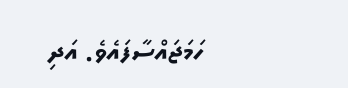ހަމަޖައްސާފައެވެ. އަދި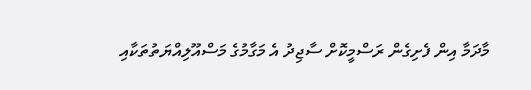މާދަމާ އިން ފެށިގެން ރަސްމީކޮށް ސާޖިދު އެ މަގާމުގެ މަސްއޫލިއްޔަތުތަކާއި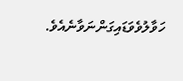ހަވާލުވެވަޑައިގަންނަވާނެއެވެ.